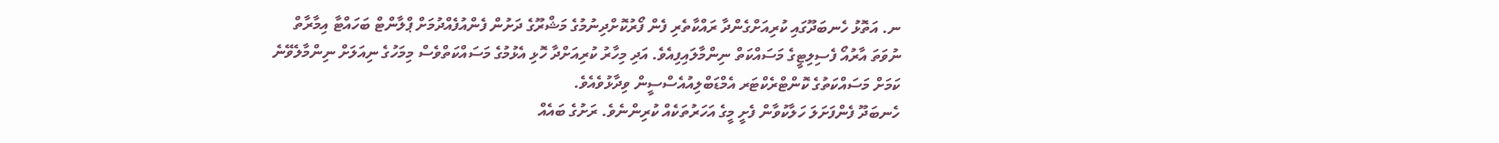ނ. އަތޮޅު ހެނބަދޫގައި ކުރިއަށްގެންދާ ރައްކާތެރި ފެން ފޯރުކޮށްދިނުމުގެ މަޝްރޫގެ ދަށުން ފެންއުފެއްދުމަށް ޕްލާންޓް ބަހައްޓާ އިމާރާތް ނުވަތަ އާރުއޯ ފެސިލިޓީގެ މަސައްކަތް ނިންމާލައިފިއެވެ. އަދި މިހާރު ކުރިއަށްދާ ހޮޅި އެޅުމުގެ މަސައްކަތްވެސް މިމަހުގެ ނިއަލަށް ނިންމާލެވޭނެ ކަމަށް މަސައްކަތުގެ ކޮންޓްރެކްޓަރ އެމްޑަބްލިއުއެސްސީން ވިދާޅުވެއެވެ.
ހެނބަދޫ ފެންފަށަލަ ހަލާކުވާން ފެށީ މީގެ އަހަރުތަކެއް ކުރިންނެވެ. ރަށުގެ ބައެއް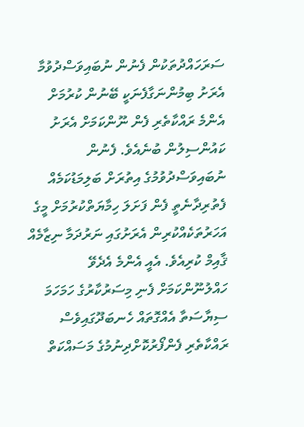ސަރަހައްދުތަކުން ފެނުން ނުބައިވަސްދުވުމާ އެރަށު ބިމުންނަގާފެނަކީ ބޭނުން ކުރުމަށް އެންމެ ރައްކާތެރި ފެން ނޫންކަމަށް އެރަށު ކައުންސިލުން ބުނެއެވެ. ފެނުން ނުބައިވަސްދުވުމުގެ އިތުރަށް ބަލިމަޑުކަމެއް ފެތުރިދާނެތީ ފެން ފަށަލަ ހިމާޔަތްކުރުމަށް މީގެ އަހަރުތަކެއްކުރިން އެރަށުގައި ނަރުދަމާ ނިޒާމެއް ޤާއިމް ކުރިއެވެ. އެއީ އެންމެ އެދެވޭ ހައްލުނޫންކަމަށް ފެނި މިސަރުކާރުގެ ހަމަހަމަ ސިޔާސަތާ އެއްގޮތައް ހެނބަދޫގައިވެސް ރައްކާތެރި ފެންފޯރުކޮށްދިނުމުގެ މަސައްކަތް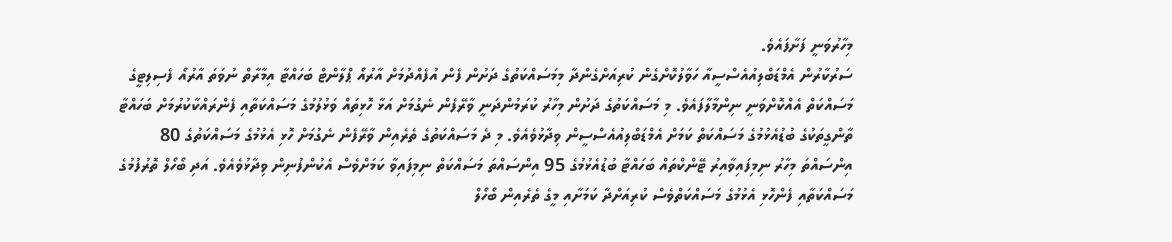މިހާރުވަނީ ފަށާފައެވެ.
ސަރުކާރުން އެމްޑަބްލިއުއެސްސީއާ ހަވާލުކޮށްގެން ކުރިއަށްގެންދާ މިމަސައްކަތުގެ ދަށުން ފެން އުފެއްދުމަށް އާރުއޯ ޕްލާންޓް ބަހައްޓާ އިމާރާތް ނުވަތަ އާރުއޯ ފެސިލިޓީގެ މަސައްކަތް އެއްކޮށްވަނީ ނިންމާލާފައެވެ. މި މަސައްކަތުގެ ދަށުން މިހާރު ކުރަމުންދަނީ ވާރޭފެން ނެގުމަށް އަޅާ ހޮޅިތައް ވަޅުލުމުގެ މަސައްކަތާއި ފެންރައްކާކުރުމަށް ބަހައްޓާ ތާންގީތަކުގެ ބުޑުއެޅުމުގެ މަސައްކަތް ކަމަށް އެމްޑަބްލިއުއެސްސީން ވިދާޅުވެއެވެ. މި ދެ މަސައްކަތުގެ ތެރެއިން ވާރޭފެން ނެގުމަށް ހޮޅި އެޅުމުގެ މަސައްކަތުގެ 80 އިންސައްތަ މިހާރު ނިމިފައިވާއިރު ޓޭންކްތައް ބަހައްޓާ ބުޑުއެޅުމުގެ 95 އިންސައްތަ މަސައްކަތް ނިމިފައިވާ ކަމަށްވެސް އެކުންފުނިން ވިދާޅުވެއެވެ. އަދި ބޯހޯލް ތޮރުފުމުގެ މަސައްކަތާއި ފެންހޮޅި އެޅުމުގެ މަސައްކަތްވެސް ކުރިއަށްދާ ކަމަށާއި މީގެ ތެރެއިން ބޯހޯލް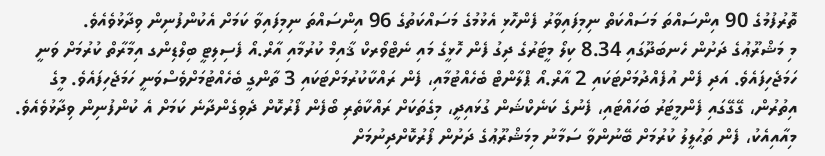ތޮރުފުމުގެ 90 އިންސައްތަ މަސައްކަތް ނިމިފައިވާރު ފެންހޮޅި އެޅުމުގެ މަސައްކަތުގެ 96 އިންސައްތަ ނިމިފައިވާ ކަމަށް އެކުންފުނިން ވިދާޅުވެއެވެ.
މި މަޝްރޫޢުގެ ދަށުން ހެނބަދޫގައި 8.34 ކިލޯ މީޓަރުގެ ދިގު ފެން ހޮޅީގެ މައި ނެޓްވޯރކް ޤާއިމް ކުރުމާއި އާރް.އޯ ފެސިލިޓީ ބިލްޑިންގ އިމާރާތް ކުރުމަށް ވަނީ ހަމަޖެހިފައެވެ. އަދި ފެން އުފެއްދުމަށްޓަކައި 2 އާރް.އޯ ޕްލާންޓް ބެހެއްޓުމާއި، ފެން ރައްކާކުރުމަށްޓަކައި 3 ތާންގީ ބެހެއްޓުމަށްވެސްވަނީ ހަމަޖެހިފައެވެ. މީގެ އިތުރުން، ގޭގޭގައި ފެންމީޓަރު ބަހައްޓައި، ފެނުގެ ކަނެކްޝަން ގުޅައިދީ، މިގެތަކަށް ރައްކާތެރި ބޯފެން ފޯރުކޮށް ދެވިގެންދާނެ ކަމަށް އެ ކުންފުނިން ވިދާޅުވެއެވެ. މިއާއިއެކު، ފެން ތަޙުލީލު ކުރުމަށް ބޭނުންވާ ސަމާނު މިމަޝްރޫޢުގެ ދަށުން ފޯރުކޮށްދިނުމަށް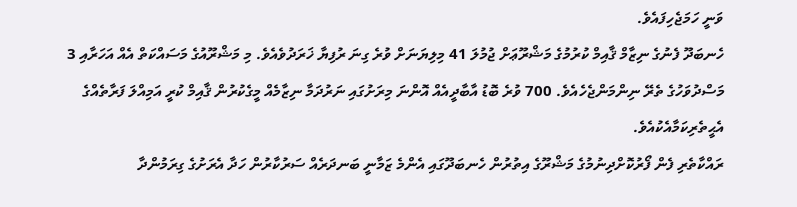ވަނީ ހަމަޖެހިފައެވެ.
ހެނބަދޫ ފެނުގެ ނިޒާމް ޤާއިމް ކުރުމުގެ މަޝްރޫޢަށް ޖުމުލަ 41 މިލިޔަނަށް ވުރެ ގިނަ ރުފިޔާ ޚަރަދުވެއެވެ. މި މަޝްރޫއުގެ މަސައްކަތް އެއް އަހަރާއި 3 މަސްދުވަހުގެ ތެރޭ ނިންމަންޖެހެއެވެ. 700 ވުރެ ބޮޑު އާބާދީއެއް އޮންނަ މިރަށުގައި ނަރުދަމާ ނިޒާމެއް މީގެކުރުން ޤާއިމް ކުރީ އަމިއްލަ ފަރާތެއްގެ އެޙީތެރިކަމާއެކުއެވެ.
ރައްކާތެރި ފެން ފޯރުކޮށްދިނުމުގެ މަޝްރޫގެ އިތުރުން ހެނބަދޫގައި އެންމެ ޒަމާނީ ބަނދަރެއް ސަރުކާރުން ހަދާ އެރަށުގެ ގިރަމުންދާ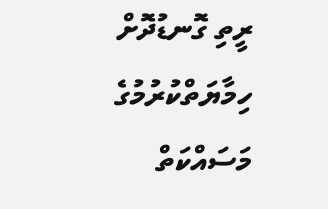ރީތި ގޮނޑުދޮށް ހިމާޔަތްކުރުމުގެ މަސައްކަތް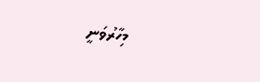މިހާރުވަނީ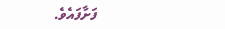ފަށާފައެވެ.